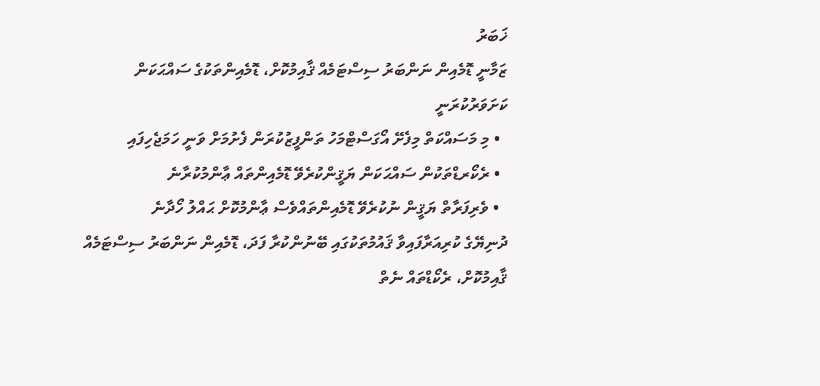ޚަބަރު
ޒަމާނީ ޑޮމެއިން ނަންބަރު ސިސްޓަމެއް ޤާއިމުކޮށް، ޑޮމެއިންތަކުގެ ސައްޙަކަން ކަށަވަރުކުރަނީ
  • މި މަސައްކަތް މިފެށޭ އޯގަސްޓްމަހު ތަންފީޒުކުރަން ފެށުމަށް ވަނީ ހަމަޖެހިފައި
  • ރެކޯރޑްތަކުން ސައްޙަކަން ޔަޤީންކުރެވޭ ޑޮމެއިންތައް ޢާންމުކުރާނެ
  • ވެރިފަރާތް ޔަޤީން ނުކުރެވޭ ޑޮމެއިންތައްވެސް ޢާންމުކޮށް ޙައްލު ހޯދާނެ
ދުނިޔޭގެ ކުރިއަރާފައިވާ ޤައުމުތަކުގައި ބޭނުންކުރާ ފަދަ، ޑޮމެއިން ނަންބަރު ސިސްޓަމެއް ޤާއިމުކޮށް، ރެކޯޑްތައް ނެތް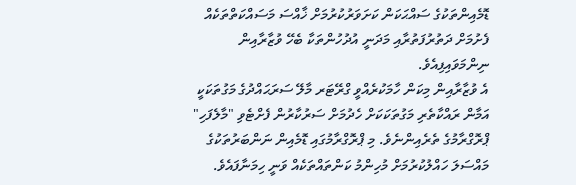ޑޮމެއިންތަކުގެ ސައްޙަކަން ކަށަވަރުކުރުމަށް ޚާއްސަ މަސައްކަތްތަކެއް ފެށުމަށް ދަތުރުފަތުރާއި މަދަނީ އުދުހުންތަކާ ބެހޭ ވުޒާރާއިން ނިންމަވައިފިއެވެ.
އެ ވުޒާރާއިން މިކަން ހާމަކުރެއްވީ ގްރޭޓަރ މާލޭ ސަރަޙައްދުގެ މަގުތަކަކީ އަމާން ރައްކާތެރި މަގުތަކަކަށް ހެދުމަށް ސަރުކާރުން ފެށްޓެވި "މާލެފަހި" ޕްރޮގްރާމުގެ ތެރެއިންނެވެ. މި ޕްރޮގްރާމުގައި ޑޮމެއިން ނަންބަރުތަކުގެ މައްސަލަ ހައްލުކުރުމަށް މުހިންމު ކަންތައްތަކެއް ވަނީ ހިމަނާފައެވެ.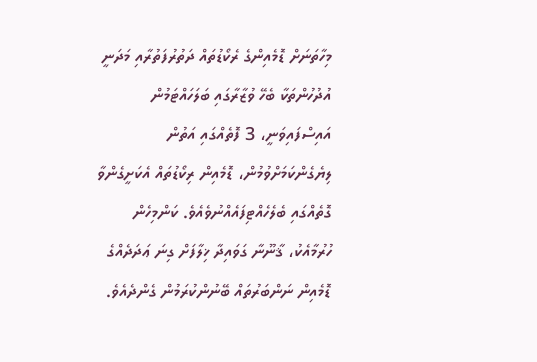މިހާތަނަށް ޑޮމެއިންގެ ރެކޯޑުތައް ދަތުރުފަތުރާއި މަދަނީ އުދުހުންތަކާ ބެހޭ ވުޒާރާގައި ބަލަހައްޓަމުން އައިސްފައިވަނީ، 3 ފޮތެއްގައި އަތުން ލިޔެގެންކަމަށްވުމުން، ޑޮމެއިން ރިކޯޑުތައް އެކަށީގެންވާ ގޮތެއްގައި ބެލެހެއްޓިފައެއްނުވެއެވެ. ކަންމިހެން ހުރުމާއެކު، ޤާނޫނާ ގަވައިދާ ޚިލާފަށް ގިނަ ޢަދަދެއްގެ ޑޮމެއިން ނަންބަރުތައް ބޭނުންކުރަމުން ގެންދެއެވެ.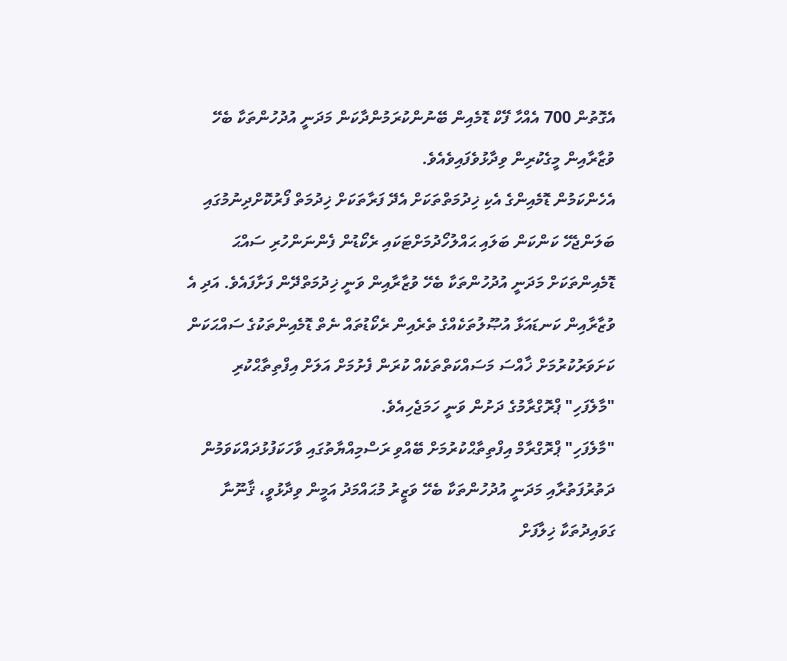އެގޮތުން 700 އެއްހާ ފޭކް ޑޮމެއިން ބޭނުންކުރަމުންދާކަން މަދަނީ އުދުހުންތަކާ ބެހޭ ވުޒާރާއިން މީގެކުރިން ވިދާޅުވެފައިވެއެވެ.
އެހެންކަމުން ޑޮމެއިންގެ އެކި ޚިދުމަތްތަކަށް އެދޭ ފަރާތަކަށް ޚިދުމަތް ފޯރުކޮށްދިނުމުގައި ބަލަންޖެހޭ ކަންކަން ބަލައި ޙައްލުހޯދުމަށްޓަކައި ރެކޯޑުން ފެންނަންހުރި ސައްޙަ ޑޮމެއިންތަކަށް މަދަނީ އުދުހުންތަކާ ބެހޭ ވުޒާރާއިން ވަނީ ޚިދުމަތްދޭން ފަށާފައެވެ. އަދި އެ ވުޒާރާއިން ކަނޑައަޅާ އުޞޫލުތަކެއްގެ ތެރެއިން ރެކޯޑުތައް ނެތް ޑޮމެއިންތަކުގެ ސައްޙަކަން ކަށަވަރުކުރުމަށް ޚާއްސަ މަސައްކަތްތަކެއް ކުރަން ފެށުމަށް އަލަށް އިފްތިތާޙްކުރި "މާލެފަހި" ޕްރޮގްރާމުގެ ދަށުން ވަނީ ހަމަޖެހިއެވެ.
"މާލެފަހި" ޕްރޮގްރާމް އިފްތިތާޙްކުރުމަށް ބޭއްވި ރަސްމިއްޔާތުގައި ވާހަކަފުޅުދައްކަވަމުން ދަތުރުފަތުރާއި މަދަނީ އުދުހުންތަކާ ބެހޭ ވަޒީރު މުޙައްމަދު އަމީން ވިދާޅުވީ، ޤާނޫނާ ގަވައިދުތަކާ ޚިލާފަށް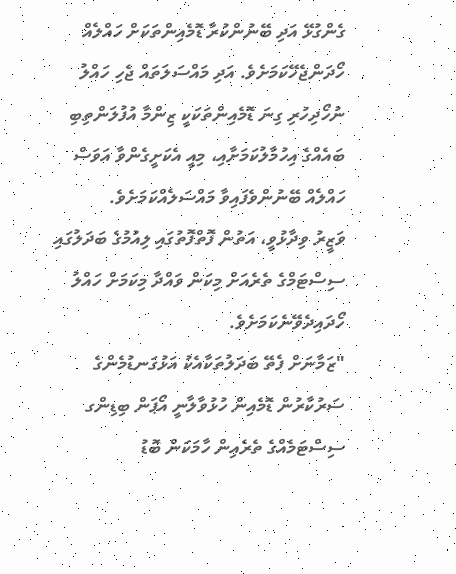ގެންގުޅޭ އަދި ބޭނުންކުރާ ޑޮމެއިންތަކަށް ހައްލެއް ހޯދަންޖެހޭކަމަށެވެ. އަދި މައްސަލަތައް ޖެހި ހައްލު ނުހޯދިހުރި ގިނަ ޑޮމެއިންތަކަކީ ޒިންމާ އުފުލަންތިބި ބައެއްގެ އިހުމާލުކަމަށާއި، މިއީ އެކަށީގެންވާ އަވަސް ހައްލެއް ބޭނުންވެފައިވާ މައްސަލެއްކަމަށެވެ.
ވަޒީރު ވިދާޅުވީ، އަތުން ފޮތްފޮތުގައި ލިއުމުގެ ބަދަލުގައި ސިސްޓަމްގެ ތެރެއަށް މިކަން ވައްދާ މިކަމަށް ހައްލު ހޯދައިދެވޭނެކަމަށެވެ.
"ޒަމާނަށް ފެތޭ ބަދަލުތަކާއެކު އަޅުގަނޑުމެންގެ ސަރުކާރުން ޑޮމެއިން ހުޅުވާލާނީ އޯޕަން ބިޑިންގ ސިސްޓަމެއްގެ ތެރެއިން ހާމަކަން ބޮޑު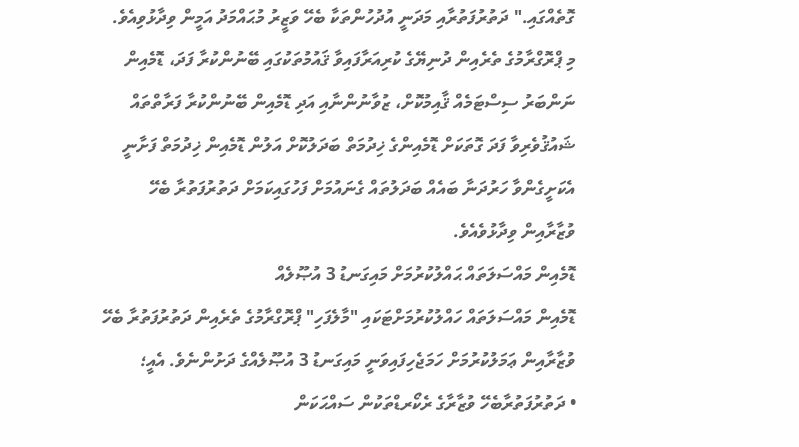ގޮތެއްގައި." ދަތުރުފަތުރާއި މަދަނީ އުދުހުންތަކާ ބެހޭ ވަޒީރު މުޙައްމަދު އަމީން ވިދާޅުވިއެވެ.
މި ޕްރޮގްރާމުގެ ތެރެއިން ދުނިޔޭގެ ކުރިއަރާފައިވާ ޤައުމުތަކުގައި ބޭނުންކުރާ ފަދަ، ޑޮމެއިން ނަންބަރު ސިސްޓަމެއް ޤާއިމުކޮށް، ޒުވާނުންނާއި އަދި ޑޮމެއިން ބޭނުންކުރާ ފަރާތްތައް ޝައުޤުވެރިވާ ފަދަ ގޮތަކަށް ޑޮމެއިންގެ ޚިދުމަތް ބަދަލުކޮށް އަލުން ޑޮމެއިން ޚިދުމަތް ފަށާނީ އެކަށީގެންވާ ހަރުދަނާ ބައެއް ބަދަލުތައް ގެނައުމަށް ފަހުގައިކަމަށް ދަތުރުފަތުރާ ބެހޭ ވުޒާރާއިން ވިދާޅުވެއެވެ.
ޑޮމެއިން މައްސަލަތައް ޙައްލުކުރުމަށް މައިގަނޑު 3 އުޞޫލެއް
ޑޮމެއިން މައްސަލަތައް ހައްލުކުރުމަށްޓަކައި "މާލެފަހި" ޕްރޮގްރާމުގެ ތެރެއިން ދަތުރުފަތުރާ ބެހޭ ވުޒާރާއިން ޢަމަލުކުރުމަށް ހަމަޖެހިފައިވަނީ މައިގަނޑު 3 އުޞޫލެއްގެ ދަށުންނެވެ. އެއީ؛
• ދަތުރުފަތުރާބެހޭ ވުޒާރާގެ ރެކޯރޑްތަކުން ސައްޙަކަން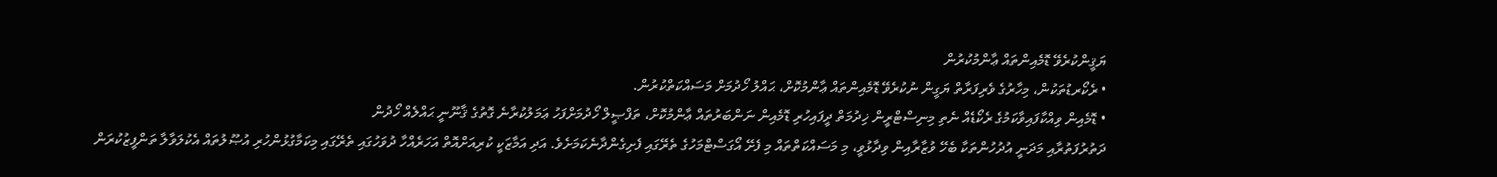ޔަޤީންކުރެވޭ ޑޮމެއިންތައް ޢާންމުކުރުން
• ރެކޯރޑުތަކުން، މިހާރުގެ ވެރިފަރާތް ޔަގީން ނުކުރެވޭ ޑޮމެއިންތައް ޢާންމުކޮށް، ޙައްލު ހޯދުމަށް މަސައްކަތްކުރުން.
• ޑޮމެއިން ވިއްކާފައިވާކަމުގެ ރެކޯޑެއް ނެތި މިނިސްޓްރީން ޚިދުމަތް ދީފައިހުރި ޑޮމެއިން ނަންބަރުތައް ޢާންމުކޮށް، ތަފްޞީލް ހޯދުމަށްފަހު ޢަމަލުކުރާނެ ގޮތުގެ ޤާނޫނީ ޙައްލެއް ހޯދުން
ދަތުރުފަތުރާއި މަދަނީ އުދުހުންތަކާ ބެހޭ ވުޒާރާއިން ވިދާޅުވީ، މި މަސައްކަތްތައް މި ފެށޭ އޯގަސްޓްމަހުގެ ތެރޭގައި ފެށިގެންދާނެކަމަށެވެ. އަދި އަމާޒަކީ ކުރިއަށްއޮތް އަހަރެއްހާ ދުވަހުގައި ތެރޭގައި މިކަމާގުޅުންހުރި އުޞޫލުތައް އެކުލަވާލާ ތަންފީޒުކުރަން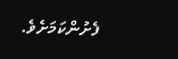ފެށުންކަމަށެވެ.